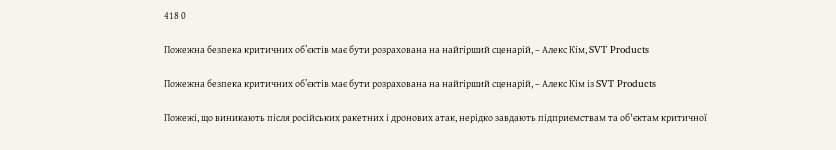418 0

Пожежна безпека критичних об’єктів має бути розрахована на найгірший сценарій, – Алекс Кім, SVT Products

Пожежна безпека критичних об’єктів має бути розрахована на найгірший сценарій, – Алекс Кім із SVT Products

Пожежі, що виникають після російських ракетних і дронових атак, нерідко завдають підприємствам та об'єктам критичної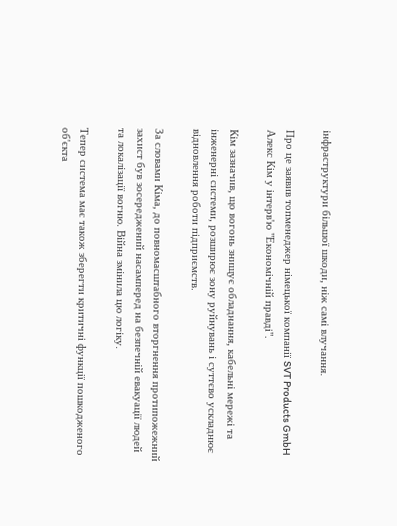інфраструктури більшої шкоди, ніж самі влучання.

Про це заявив топменеджер німецької компанії SVT Products GmbH Алекс Кім у інтерв'ю "Економічній правді".

Кім зазначив, що вогонь знищує обладнання, кабельні мережі та інженерні системи, розширює зону руйнувань і суттєво ускладнює відновлення роботи підприємств.

За словами Кіма, до повномасштабного вторгнення протипожежний захист був зосереджений насамперед на безпечній евакуації людей та локалізації вогню. Війна змінила цю логіку.

Тепер система має також зберегти критичні функції пошкодженого об'єкта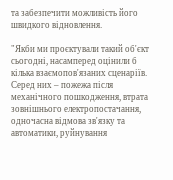та забезпечити можливість його швидкого відновлення.

"Якби ми проєктували такий об'єкт сьогодні, насамперед оцінили б кілька взаємопов'язаних сценаріїв. Серед них – пожежа після механічного пошкодження, втрата зовнішнього електропостачання, одночасна відмова зв'язку та автоматики, руйнування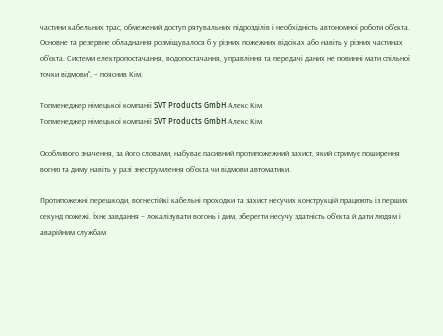частини кабельних трас, обмежений доступ рятувальних підрозділів і необхідність автономної роботи об'єкта. Основне та резервне обладнання розміщувалося б у різних пожежних відсіках або навіть у різних частинах об'єкта. Системи електропостачання, водопостачання, управління та передачі даних не повинні мати спільної точки відмови", – пояснив Кім.

Топменеджер німецької компанії SVT Products GmbH Алекс Кім
Топменеджер німецької компанії SVT Products GmbH Алекс Кім

Особливого значення, за його словами, набуває пасивний протипожежний захист, який стримує поширення вогню та диму навіть у разі знеструмлення об'єкта чи відмови автоматики.

Протипожежні перешкоди, вогнестійкі кабельні проходки та захист несучих конструкцій працюють із перших секунд пожежі. Їхнє завдання – локалізувати вогонь і дим, зберегти несучу здатність об'єкта й дати людям і аварійним службам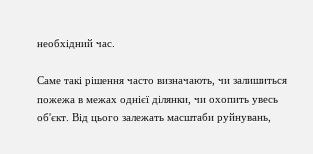необхідний час.

Саме такі рішення часто визначають, чи залишиться пожежа в межах однієї ділянки, чи охопить увесь об'єкт. Від цього залежать масштаби руйнувань,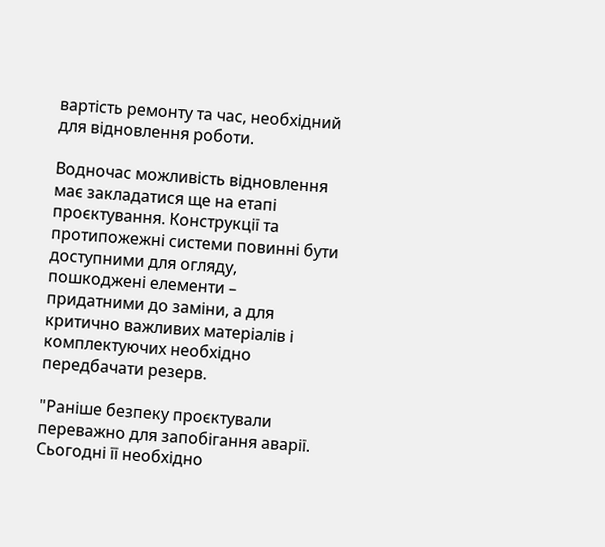вартість ремонту та час, необхідний для відновлення роботи.

Водночас можливість відновлення має закладатися ще на етапі проєктування. Конструкції та протипожежні системи повинні бути доступними для огляду, пошкоджені елементи – придатними до заміни, а для критично важливих матеріалів і комплектуючих необхідно передбачати резерв.

"Раніше безпеку проєктували переважно для запобігання аварії. Сьогодні її необхідно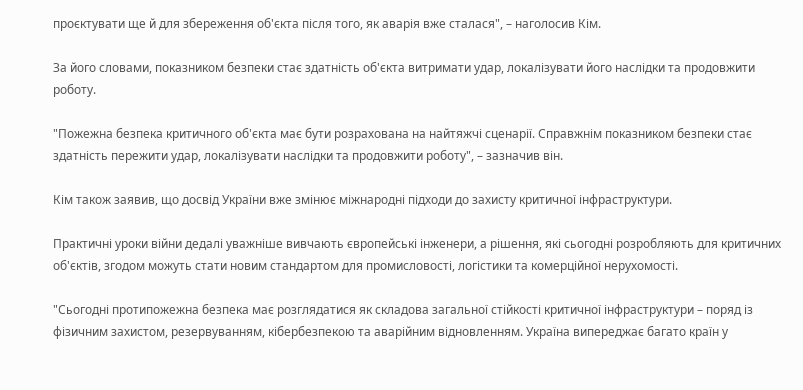проєктувати ще й для збереження об'єкта після того, як аварія вже сталася", – наголосив Кім.

За його словами, показником безпеки стає здатність об'єкта витримати удар, локалізувати його наслідки та продовжити роботу.

"Пожежна безпека критичного об'єкта має бути розрахована на найтяжчі сценарії. Справжнім показником безпеки стає здатність пережити удар, локалізувати наслідки та продовжити роботу", – зазначив він.

Кім також заявив, що досвід України вже змінює міжнародні підходи до захисту критичної інфраструктури.

Практичні уроки війни дедалі уважніше вивчають європейські інженери, а рішення, які сьогодні розробляють для критичних об'єктів, згодом можуть стати новим стандартом для промисловості, логістики та комерційної нерухомості.

"Сьогодні протипожежна безпека має розглядатися як складова загальної стійкості критичної інфраструктури – поряд із фізичним захистом, резервуванням, кібербезпекою та аварійним відновленням. Україна випереджає багато країн у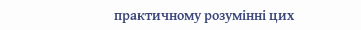практичному розумінні цих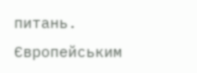питань. Європейським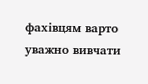фахівцям варто уважно вивчати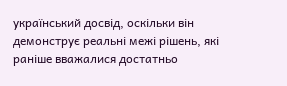український досвід, оскільки він демонструє реальні межі рішень, які раніше вважалися достатньо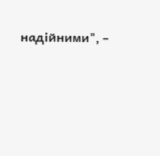надійними", –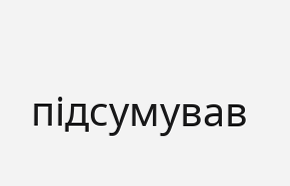підсумував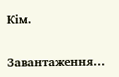Кім.

Завантаження...